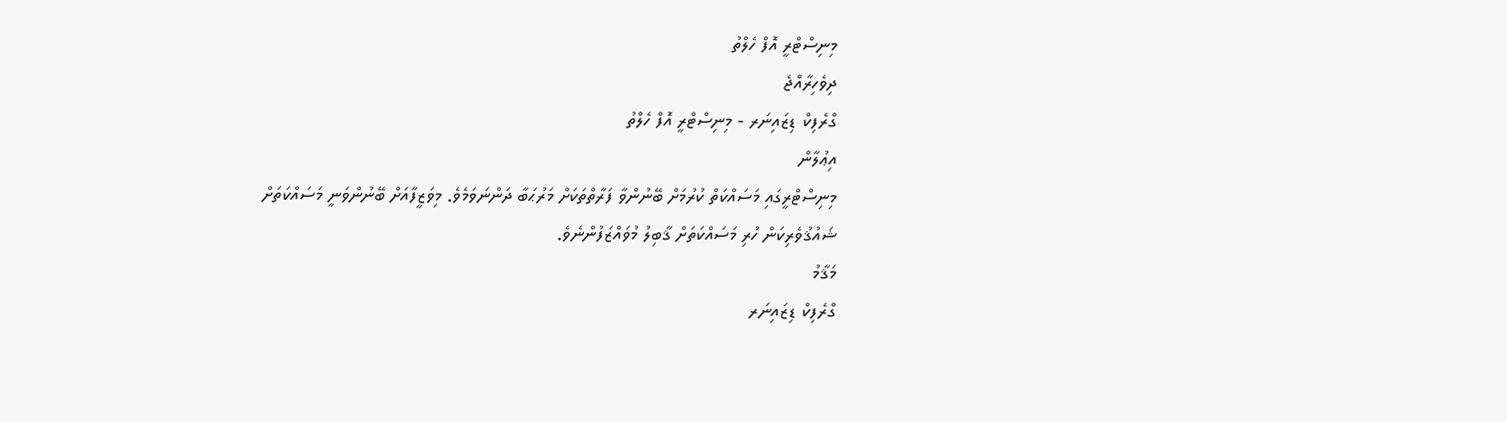މިނިސްޓްރީ އޮފް ހެލްތު
ދިވެހިރާއްޖެ
ގްރެފިކް ޑިޒައިނަރ - މިނިސްޓްރީ އޮފް ހެލްތު
އިޢުލާން
މިނިސްޓްރީގައި މަސައްކަތް ކުރުމަށް ބޭނުންވާ ފަރާތްތަކަށް މަރުޙަބާ ދަންނަވަމެވެ. މިވަޒީފާއަށް ބޭނުންވަނީ މަސައްކަތަށް
ޝައުޤުވެރިކަން ހުރި މަސައްކަތަށް ޤާބިލު މުވައްޒަފުންނެވެ.
މަޤާމު
ގްރެފިކް ޑިޒައިނަރ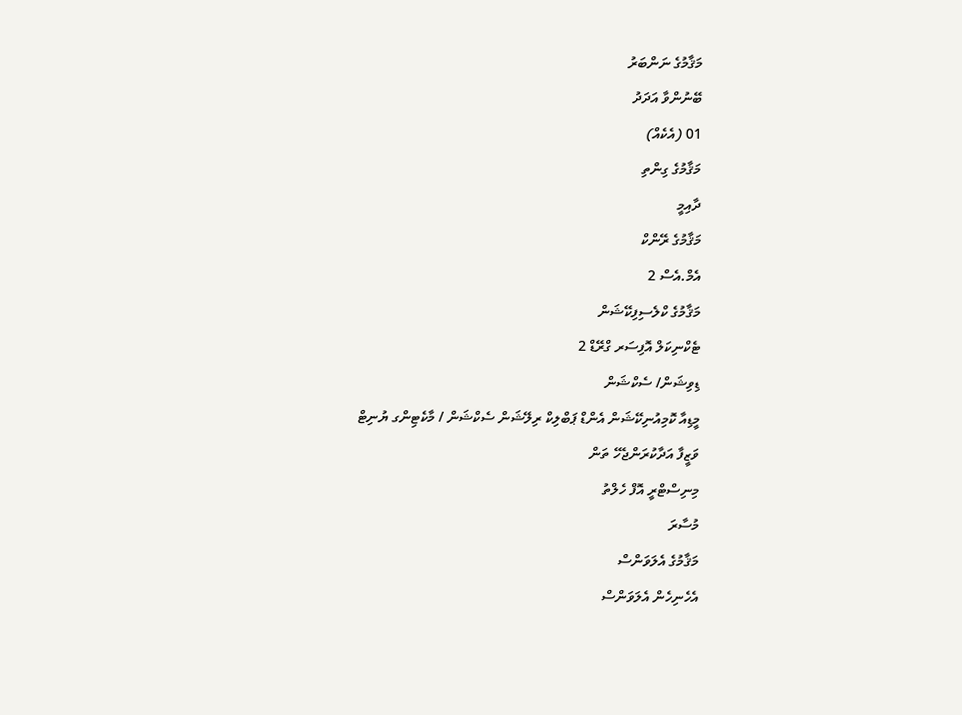މަޤާމުގެ ނަންބަރު
ބޭނުންވާ އަދަދު
01 (އެކެއް)
މަޤާމުގެ ގިންތި
ދާއިމީ
މަޤާމުގެ ރޭންކް
އެމް.އެސް 2
މަޤާމުގެ ކްލެސިފިކޭޝަން
ޓެކްނިކަލް އޮފިސަރ ގްރޭޑް 2
ޑިވިޝަން/ ސެކްޝަން
މީޑިއާ ކޮމިއުނިކޭޝަން އެންޑް ޕަބްލިކް ރިލޭޝަން ސެކްޝަން / މާކެޓިންގ ޔުނިޓް
ވަޒީފާ އަދާކުރަންޖެހޭ ތަން
މިނިސްޓްރީ އޮފް ހެލްތު
މުސާރަ
މަޤާމުގެ އެލަވަންސް
އެހެނިހެން އެލަވަންސް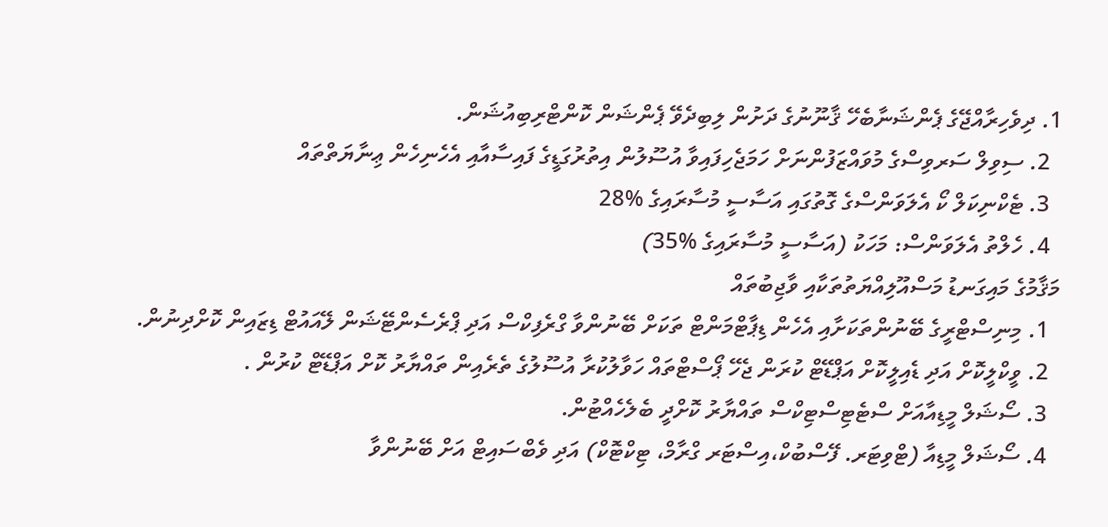1. ދިވެހިރާއްޖޭގެ ޕެންޝަނާބެހޭ ޤާނޫނުގެ ދަށުން ލިބިދެވޭ ޕެންޝަން ކޮންޓްރިބިއުޝަން.
  2. ސިވިލް ސަރވިސްގެ މުވައްޒަފުންނަށް ހަމަޖެހިފައިވާ އުސޫލުން އިތުރުގަޑީގެ ފައިސާއާއި އެހެނިހެން ޢިނާޔަތްތައް
  3. ޓެކްނިކަލް ކޯ އެލަވަންސްގެ ގޮތުގައި އަސާސީ މުސާރައިގެ %28
  4. ހެލްތު އެލަވަންސް: މަހަކު (އަސާސީ މުސާރައިގެ %35)
މަޤާމުގެ މައިގަނޑު މަސްއޫލިއްޔަތުތަކާއި ވާޖިބުތައް
  1. މިނިސްޓްރީގެ ބޭނުންތަކަށާއި އެހެން ޑިޕާޓްމަންޓް ތަކަށް ބޭނުންވާ ގްރެފިކްސް އަދި ޕްރެސެންޓޭޝަން ލޭއައުޓް ޑިޒައިން ކޮށްދިނުން.
  2. ވީކްލީކޮށް އަދި ޑެއިލީކޮށް އަޕްޑޭޓް ކުރަން ޖެހޭ ޕޯސްޓްތައް ހަވާލުކުރާ އުސޫލުގެ ތެރެއިން ތައްޔާރު ކޮށް އަޕްޑޭޓް ކުރުން .
  3. ސޯޝަލް މީޑިއާއަށް ސްޓެޓިސްޓިކްސް ތައްޔާރު ކޮށްދީ ބެލެހެއްޓުން.
  4. ސޯޝަލް މީޑިއާ (ޓްވިޓަރ. ފޭސްބުކް،އިސްޓަރ ގްރާމް، ޓިކްޓޮކް) އަދި ވެބްސައިޓް އަށް ބޭނުންވާ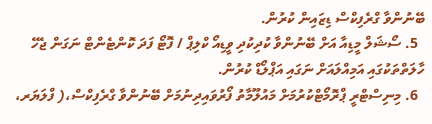ބޭނުންވާ ގްރެފިކްސް ޑިޒައިން ކުރުން.
  5. ސޯޝަލް މީޑިއާ އަށް ބޭނުންވާ ކުދިކުދި ވީޑިއޯ ކްލިޕް / ފޮޓޯ ފަދަ ކޮންޓެންޓް ނަގަން ޖެހޭ ހާލަތްތަކުގައި އަމިއްލައަށް ނަގައި އަޕްލޯޑް ކުރުން.
  6. މިނިސްޓްރީ ޕްރޮމޯޓްކުރުމަށް މައުލޫމާތު ފޯރުވައިދިނުމަށް ބޭނުންވާ ގްރެފިކްސް،( ފްލަޔަރ،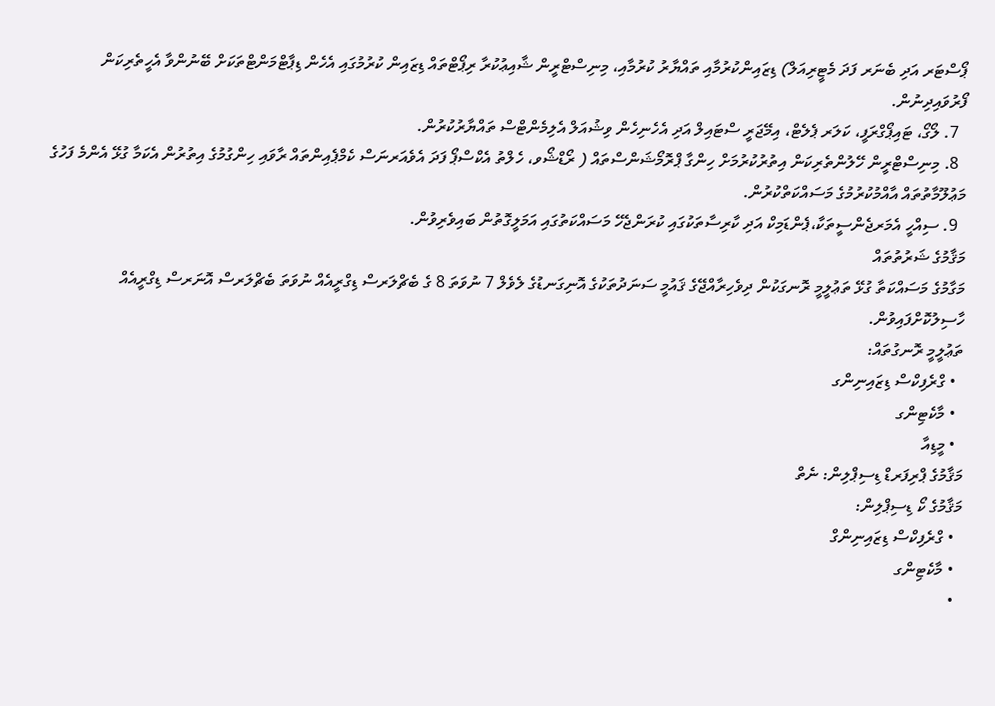ޕޯސްޓަރ އަދި ބެނަރ ފަދަ މެޓީރިއަލް) ޑިޒައިންކުރުމާއި ތައްޔާރު ކުރުމާއި، މިނިސްޓްރީން ޝާއިޢުކުރާ ރިޕޯޓްތައް ޑިޒައިން ކުރުމުގައި އެހެން ޑިޕާޓްމަންޓްތަކަށް ބޭނުންވާ އެހީތެރިކަން ފޯރުވައިދިނުން.
  7. ލޯގޯ، ޓައިޕޯގްރަފީ، ކަލަރ ޕެލެޓް، އިމޭޖަރީ ސްޓައިލް އަދި އެހެނިހެން ވިޝުއަލް އެލިމެންޓްސް ތައްޔާރުކުރުން.
  8. މިނިސްޓްރީން ހޭލުންތެރިކަން އިތުރުކުރުމަށް ހިންގާ ޕްރޮމޯޝަންސްތައް ( ރޯޑްޝޯވ، ހެލްތު އެކްސްޕޯ ފަދަ އެވެއަރނަސް ކެމްޕެއިންތައް ރާވައި ހިންގުމުގެ އިތުރުން އެކަމާ ގުޅޭ އެންމެ ފަހުގެ މަޢުލޫމާތުތައް އާއްމުކުރުމުގެ މަސައްކަތްކުރުން.
  9. ސިއްހީ އެމަރޖެންސީތަކާ،ޕެންޑަމިކް އަދި ކާރިސާތަކުގައި ކުރަންޖެހޭ މަސައްކަތުގައި އަމަލީގޮތުން ބައިވެރިވުން.
މަޤާމުގެ ޝަރުތުތައް
މަގާމުގެ މަސައްކަތާ ގުޅޭ ތަޢުލީމީ ރޮނގަކުން ދިވެހިރާއްޖޭގެ ޤައުމީ ސަނަދުތަކުގެ އޮނިގަނޑުގެ ލެވެލް 7 ނުވަތަ 8 ގެ ބެޗްލަރސް ޑިގްރީއެއް ނުވަތަ ބެޗްލަރސް އޮނަރސް ޑިގްރީއެއް ހާސިލުކޮށްފައިވުން.
ތަޢުލީމީ ރޮނގުތައް:
  • ގްރެފިކްސް ޑިޒައިނިންގ
  • މާކެޓިންގ
  • މީޑިއާ
މަޤާމުގެ ޕްރިފަރޑް ޑިސިޕްލިން: ނެތް
މަޤާމުގެ ކޯ ޑިސިޕްލިން:
  • ގްރެފިކްސް ޑިޒައިނިންގް
  • މާކެޓިންގ
  •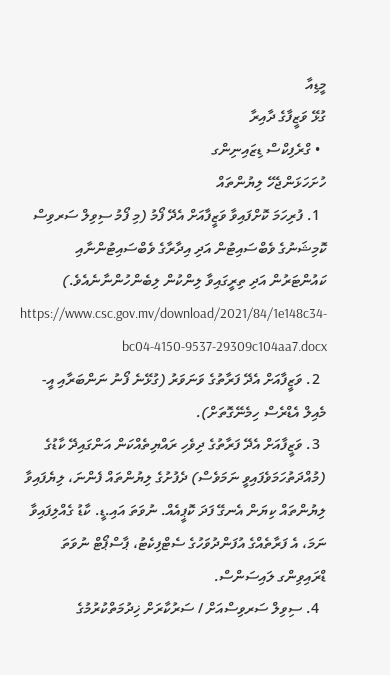މީޑިއާ
ގުޅޭ ވަޒީފާގެ ދާއިރާ
  • ގްރެފިކްސް ޑިޒައިނިންގ
ހުށަހަޅަންޖެހޭ ލިޔުންތައް
  1. ފުރިހަމަ ކޮށްފައިވާ ވަޒީފާއަށް އެދޭ ފޯމު (މި ފޯމު ސިވިލް ސަރވިސް ކޮމިޝަނުގެ ވެބްސައިޓުން އަދި އިދާރާގެ ވެބްސައިޓުންނާއި ކައުންޓަރުން އަދި ތިރީގައިވާ ލިންކުން ލިބެންހުންނާނެއެވެ.)  https://www.csc.gov.mv/download/2021/84/1e148c34-bc04-4150-9537-29309c104aa7.docx
  2. ވަޒީފާއަށް އެދޭ ފަރާތުގެ ވަނަވަރު (ގުޅޭނެ ފޯނު ނަންބަރާއި އީ-މެއިލް އެޑްރެސް ހިމެނޭގޮތަށް).
  3. ވަޒީފާއަށް އެދޭ ފަރާތުގެ ދިވެހި ރައްޔިތެއްކަން އަންގައިދޭ ކާޑުގެ (މުއްދަތުހަމަވެފައިވީ ނަމަވެސް) ދެފުށުގެ ލިޔުންތައް ފެންނަ، ލިޔެފައިވާ ލިޔުންތައް ކިޔަން އެނގޭ ފަދަ ކޮޕީއެއް. ނުވަތަ އައި.ޑީ. ކާޑު ގެއްލިފައިވާ ނަމަ، އެ ފަރާތެއްގެ އުފަންދުވަހުގެ ސެޓްފިކެޓު، ޕާސްޕޯޓް ނުވަތަ ޑްރައިވިންގ ލައިސަންސް.
  4. ސިވިލް ސަރވިސްއަށް / ސަރުކާރަށް ޚިދުމަތްކުރުމުގެ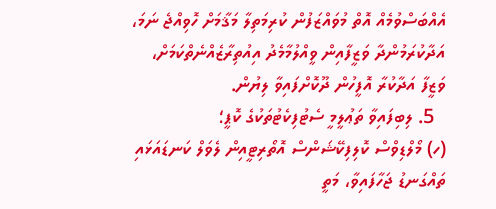އެއްބަސްވުމެއް އޮތް މުވައްޒަފުން ކުރިމަތިލާ މަޤާމަށް ހޮވިއްޖެ ނަމަ، އަދާކުރަމުންދާ ވަޒީފާއިން ވީއްލުމާމެދު އިއުތިރާޒެއްނެތްކަމަށް، ވަޒީފާ އަދާކުރާ އޮފީހުން ދޫކޮށްފައިވާ ލިޔުން.
  5. ލިބިފައިވާ ތަޢުލީމީ ސެޓުފިކެޓުތަކުގެ ކޮޕީ؛
(ހ) މޯލްޑިވްސް ކޮލިފިކޭޝަންސް އޮތޯރިޓީއިން ލެވަލް ކަނޑައަޅައި ތައްގަނޑު ޖަހާފައިވާ، މަތީ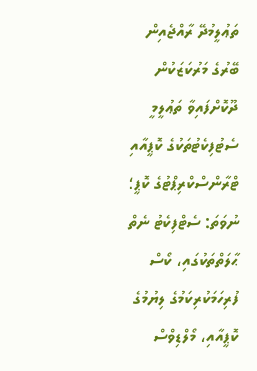ތަޢުލީމުދޭ ރާއްޖެއިން ބޭރުގެ މަރުކަޒަކުން ދޫކޮށްފައިވާ ތަޢުލީމީ ސެޓުފިކެޓުތަކުގެ ކޮޕީއާއި ޓްރާންސްކްރިޕްޓުގެ ކޮޕީ؛ ނުވަތަ: ސެޓްފިކެޓު ނެތް ޙާލަތްތަކުގައި، ކޯސް ފުރިހަމަކުރިކަމުގެ ލިޔުމުގެ ކޮޕީއާއި، މޯލްޑިވްސް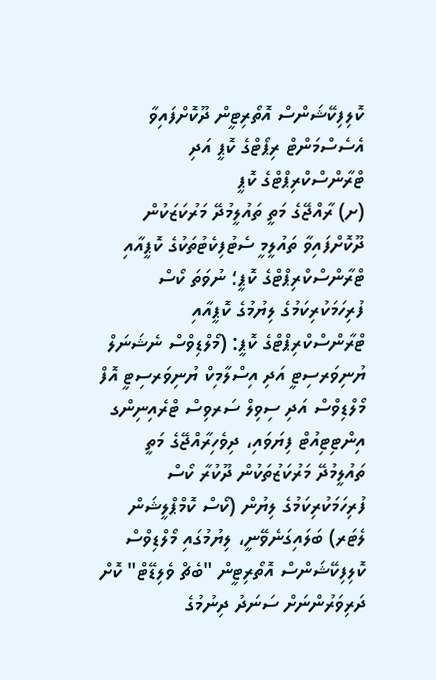ކޮލިފިކޭޝަންސް އޮތޯރިޓީން ދޫކޮށްފައިވާ އެސެސްމަންޓް ރިޕޯޓްގެ ކޮޕީ އަދި ޓްރާންސްކްރިޕްޓްގެ ކޮޕީ
(ށ) ރާއްޖޭގެ މަތީ ތައުލީމުދޭ މަރުކަޒަކުން ދޫކޮށްފައިވާ ތައުލީމީ ސެޓުފިކެޓުތަކުގެ ކޮޕީއާއި ޓްރާންސްކްރިޕްޓްގެ ކޮޕީ؛ ނުވަތަ ކޯސް ފުރިހަމަކުރިކަމުގެ ލިޔުމުގެ ކޮޕީއާއި ޓްރާންސްކްރިޕްޓްގެ ކޮޕީ: (މޯލްޑިވްސް ނެޝަނަލް ޔުނިވަރސިޓީ އަދި އިސްލާމިކް ޔުނިވަރސިޓީ އޮފް މޯލްޑިވްސް އަދި ސިވިލް ސަރވިސް ޓްރެއިނިންގ އިންޓިޓިއުޓް ފިޔަވައި، ދިވެހިރާއްޖޭގެ މަތީ ތައުލީމުދޭ މަރުކަޒުތަކުން ދޫކުރާ ކޯސް ފުރިހަމަކުރިކަމުގެ ލިޔުން (ކޯސް ކޮމްޕްލީޝަން ލެޓަރ) ބަލައިގަނެވޭނީ، ލިޔުމުގައި މޯލްޑިވްސް ކޮލިފިކޭޝަންސް އޮތޯރިޓީން "ބެޗް ވެލިޑޭޓް" ކޮށް ދަރިވަރުންނަށް ސަނަދު ދިނުމުގެ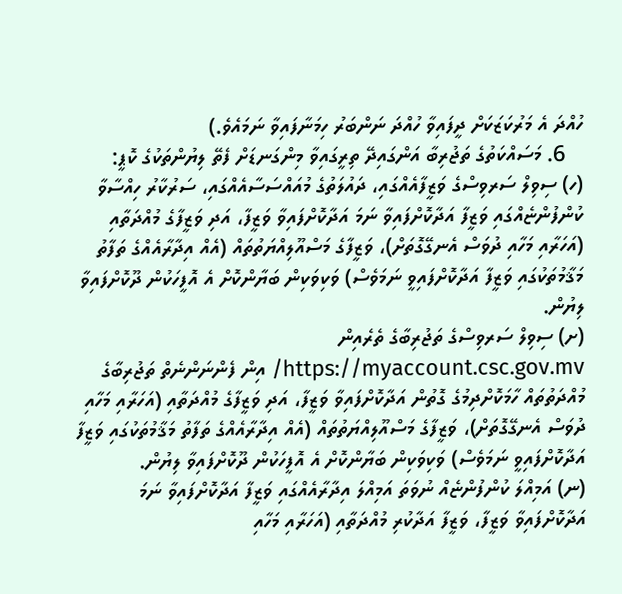ހުއްދަ އެ މަރުކަޒަކަށް ދީފައިވާ ހުއްދަ ނަންބަރު ހިމަނާފައިވާ ނަމައެވެ.)
   6. މަސައްކަތުގެ ތަޖުރިބާ އަންގައިދޭ ތިރީގައިވާ މިންގަނޑަށް ފެތޭ ލިޔުންތަކުގެ ކޮޕީ:
(ހ) ސިވިލް ސަރވިސްގެ ވަޒީފާއެއްގައި، ދައުލަތުގެ މުއައްސަސާއެއްގައި، ސަރުކާރު ހިއްސާވާ ކުންފުންޏެއްގައި ވަޒީފާ އަދާކޮށްފައިވާ ނަމަ އަދާކޮށްފައިވާ ވަޒީފާ، އަދި ވަޒީފާގެ މުއްދަތާއި (އަހަރާއި މަހާއި ދުވަސް އެނގޭގޮތަށް)، ވަޒީފާގެ މަސްއޫލިއްޔަތުތައް (އެއް އިދާރާއެއްގެ ތަފާތު މަޤާމުތަކުގައި ވަޒީފާ އަދާކޮށްފައިވީ ނަމަވެސް) ވަކިވަކިން ބަޔާންކޮށް އެ އޮފީހަކުން ދޫކޮށްފައިވާ ލިޔުން.
(ށ) ސިވިލް ސަރވިސްގެ ތަޖުރިބާގެ ތެރެއިން https://myaccount.csc.gov.mv/ އިން ފެންނަންނެތް ތަޖުރިބާގެ މުއްދަތުތައް ހާމަކޮށްދިމުގެ ގޮތުން އަދާކޮށްފައިވާ ވަޒީފާ، އަދި ވަޒީފާގެ މުއްދަތާއި (އަހަރާއި މަހާއި ދުވަސް އެނގޭގޮތަށް)، ވަޒީފާގެ މަސްއޫލިއްޔަތުތައް (އެއް އިދާރާއެއްގެ ތަފާތު މަޤާމުތަކުގައި ވަޒީފާ އަދާކޮށްފައިވީ ނަމަވެސް) ވަކިވަކިން ބަޔާންކޮށް އެ އޮފީހަކުން ދޫކޮށްފައިވާ ލިޔުން.
(ނ) އަމިއްލަ ކުންފުންޏެއް ނުވަތަ އަމިއްލަ އިދާރާއެއްގައި ވަޒީފާ އަދާކޮށްފައިވާ ނަމަ އަދާކޮށްފައިވާ ވަޒީފާ، ވަޒީފާ އަދާކުރި މުއްދަތާއި (އަހަރާއި މަހާއި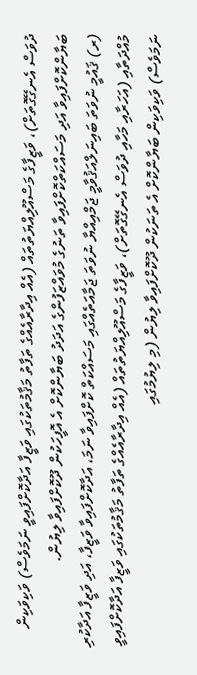ދުވަސް އެނގޭގޮތަށް)، ވަޒީފާގެ މަސްއޫލިއްޔަތުތައް (އެއް އިދާރާއެއްގެ ތަފާތު މަޤާމުތަކުގައި ވަޒީފާ އަދާކޮށްފައިވީ ނަމަވެސް) ވަކިވަކިން ބަޔާންކޮށްފައިވާ އަދި މަސައްކަތްކޮށްފައިވާ ތަނުގެ މުވައްޒަފުންގެ އަދަދު ބަޔާންކޮށް އެ އޮފީހަކުން ދޫކޮށްފައިވާ ލިޔުން.
(ރ) ޤައުމީ ނުވަތަ ބައިނަލްއަޤުވާމީ ޖަމްއިއްޔާ ނުވަތަ ޖަމާއަތެއްގައި މަސައްކަތް ކޮށްފައިވާ ނަމަ، އަދާކޮށްފައިވާ ވަޒީފާ، އަދި ވަޒީފާ އަދާކުރި މުއްދަތާއި (އަހަރާއި މަހާއި ދުވަސް އެނގޭގޮތަށް)، ވަޒީފާގެ މަސްއޫލިއްޔަތުތައް (އެއް އިދާރާއެއްގެ ތަފާތު މަޤާމުތަކުގައި ވަޒީފާ އަދާކޮށްފައިވީ ނަމަވެސް) ވަކިވަކިން ބަޔާންކޮށް އެ ތަނަކުން ދޫކޮށްފައިވާ ލިޔުން (މި ލިޔުމުގައި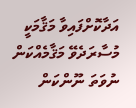އަދާކޮށްފައިވާ މަޤާމަކީ މުސާރަދެވޭ މަޤާމެއްކަން ނުވަތަ ނޫންކަން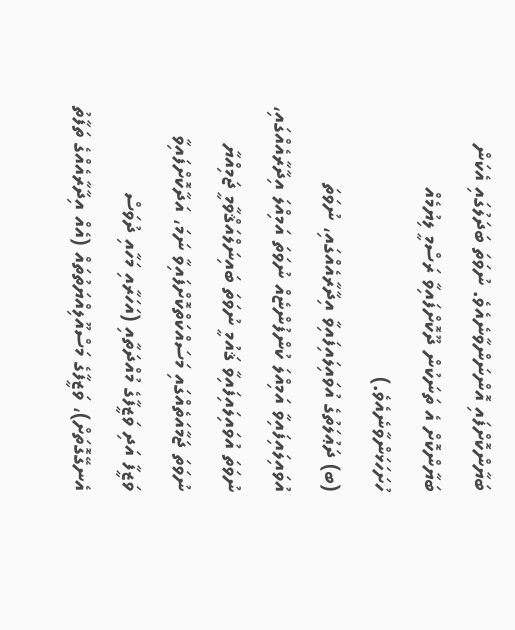ބަޔާންކޮށްފައި އޮންނަންވާނެއެވެ. ނުވަތަ ބަދަލުގައި އެކަން ބަޔާންކޮށް އެ ތަނަކުން ދޫކޮށްފައިވާ ރަސްމީ ލިޔުމެއް ހުށަހަޅަންވާނެއެވެ.)
(ބ) ދަޢުލަތުގެ އުވައިލައިފައިވާ އިދާރާއެއްގައި، ނުވަތަ އުވައިލައިފައިވާ އަމިއްލަ ކުންފުންޏެއް ނުވަތަ އަމިއްލަ އިދާރާއެއްގައި، ނުވަތަ އުވައިލައިފައިވާ ޤައުމީ ނުވަތަ ބައިނަލްއަޤްވާމީ ޖަމިއްޔާ ނުވަތަ ޖަމާއަތެއްގައި މަސައްކަތްކޮށްފައިވާ ނަމަ، އަދާކޮށްފައިވާ ވަޒީފާ އަދި ވަޒީފާގެ މުއްދަތާއި (އަހަރާއި މަހާއި ދުވަސް އެނގޭގޮތަށް)، ވަޒީފާގެ މަސްއޫލިއްޔަތުތައް (އެއް އިދާރާއެއްގެ ތަފާތު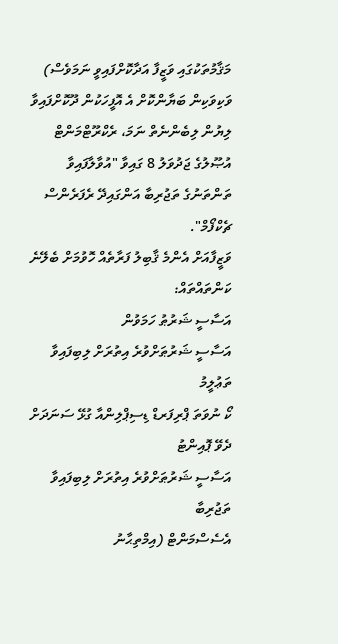މަޤާމުތަކުގައި ވަޒީފާ އަދާކޮށްފައިވީ ނަމަވެސް) ވަކިވަކިން ބަޔާންކޮށް އެ އޮފީހަކުން ދޫކޮށްފައިވާ ލިޔުން ލިބެންނެތް ނަމަ، ރެކްރޫޓްމަންޓް އުޞޫލުގެ ޖަދުވަލު 8 ގައިވާ "އުވާލާފައިވާ ތަންތަނުގެ ތަޖުރިބާ އަންގައިދޭ ރެފަރެންސް ޗެކްފޯމް".
ވަޒީފާއަށް އެންމެ ޤާބިލު ފަރާތެއް ހޮވުމަށް ބެލޭނެ ކަންތައްތައް:
އަސާސީ ޝަރުޠު ހަމަވުން
އަސާސީ ޝަރުޠަށްވުރެ އިތުރަށް ލިބިފައިވާ ތަޢުލީމު
ކޯ ނުވަތަ ޕްރިފަރޑް ޑިސިޕްލިންއާ ގުޅޭ ސަނަދަށް ދެވޭ ޕޮއިންޓު
އަސާސީ ޝަރުޠަށްވުރެ އިތުރަށް ލިބިފައިވާ ތަޖުރިބާ
އެސެސްމަންޓް (އިމްތިޙާނު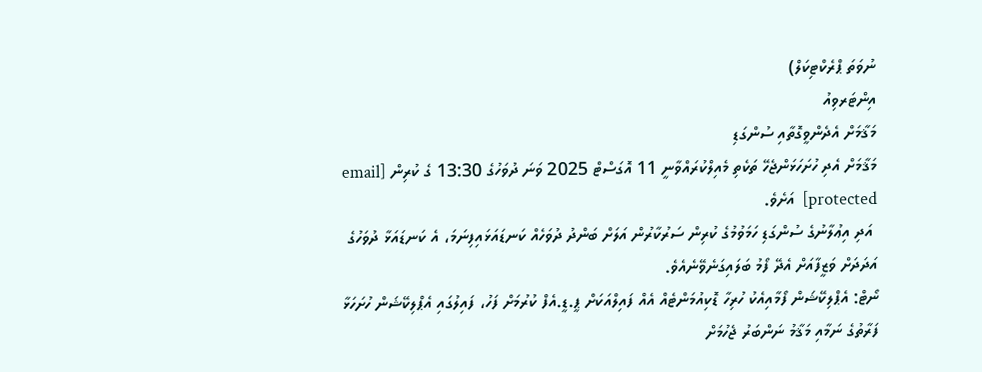ނުވަތަ ޕްރެކްޓިކަލް)
އިންޓަރވިއު
މަޤާމަށް އެދެންވީގޮތާއި ސުންގަޑި
މަޤާމަށް އެދި ހުށަހަޅަންޖެހޭ ތަކެތި މެއިލްކުރައްވާނީ 11 އޮގަސްޓް 2025 ވަނަ ދުވަހުގެ 13:30 ގެ ކުރިން [email protected]  އަށެވެ.
 އަދި އިޢުލާނުގެ ސުންގަޑި ހަމަވުމުގެ ކުރިން ސަރުކާރުން އަލަށް ބަންދު ދުވަހެއް ކަނޑައަޅައިފިނަމަ، އެ ކަނޑައަޅާ ދުވަހުގެ އަދަދަށް ވަޒީފާއަށް އެދޭ ފޯމު ބަލައިގަނެވޭނެއެވެ.
ނޯޓް: އެޕްލިކޭޝަން ފޯމާއިއެކު ހުރިހާ ޑޮކިއުމަންޓެއް އެއް ފައިލްއަކަށް ޕީ.ޑީ.އެފް ކުރުމަށް ފަހު، ފައިލުގައި އެޕްލިކޭޝަން ހުށަހަޅާ ފަރާތުގެ ނަމާއި މަޤާމު ނަންބަރު ޖެހުމަށް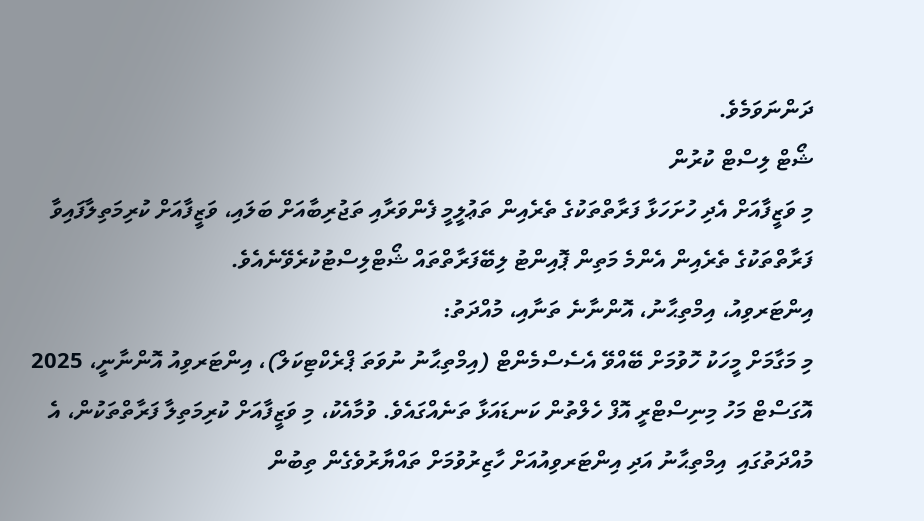ދަންނަވަމެވެ.
ޝޯޓް ލިސްޓް ކުރުން
މި ވަޒީފާއަށް އެދި ހުށަހަޅާ ފަރާތްތަކުގެ ތެރެއިން ތަޢުލީމީ ފެންވަރާއި ތަޖުރިބާއަށް ބަލައި، ވަޒީފާއަށް ކުރިމަތިލާފައިވާ ފަރާތްތަކުގެ ތެރެއިން އެންމެ މަތިން ޕޮއިންޓު ލިބޭފަރާތްތައް ޝޯޓްލިސްޓުކުރެވޭނެއެވެ.
އިންޓަރވިއު، އިމްތިޙާނު، އޮންނާނެ ތަނާއި، މުއްދަތު:
މި މަގާމަށް މީހަކު ހޮވުމަށް ބޭއްވޭ އެސެސްމެންޓް (އިމްތިޙާނު ނުވަތަ ޕްރެކްޓިކަލް)، އިންޓަރވިއު އޮންނާނީ، 2025 އޮގަސްޓް މަހު މިނިސްޓްރީ އޮފް ހެލްތުން ކަނޑައަޅާ ތަނެއްގައެވެ. ވުމާއެކު، މި ވަޒީފާއަށް ކުރިމަތިލާ ފަރާތްތަކުން، އެ މުއްދަތުގައި  އިމްތިޙާނު އަދި އިންޓަރވިއުއަށް ހާޒިރުވުމަށް ތައްޔާރުވެގެން ތިބުން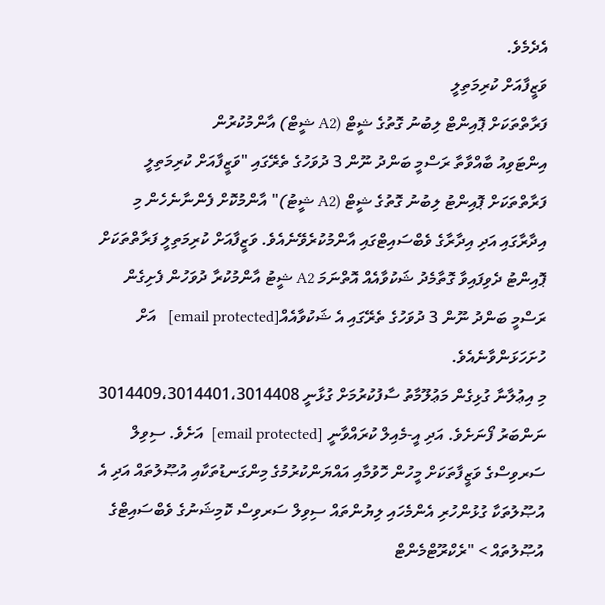އެދެމެވެ.
ވަޒީފާއަށް ކުރިމަތިލީ
ފަރާތްތަކަށް ޕޮއިންޓް ލިބުނު ގޮތުގެ ޝީޓް (A2 ޝީޓް) އާންމުކުރުން
އިންޓަވިއު ބާއްވާތާ ރަސްމީ ބަންދު ނޫން 3 ދުވަހުގެ ތެރޭގައި "ވަޒީފާއަށް ކުރިމަތިލީ ފަރާތްތަކަށް ޕޮއިންޓު ލިބުނު ގޮތުގެ ޝީޓް (A2 ޝީޓު)" އާންމުކޮށް ފެންނާނެހެން މި އިދާރާގައި އަދި އިދާރާގެ ވެބްސައިޓްގައި އާންމުކުރެވޭނެއެވެ. ވަޒީފާއަށް ކުރިމަތިލީ ފަރާތްތަކަށް ޕޮއިންޓު ދެވިފައިވާ ގޮތާމެދު ޝަކުވާއެއް އޮތްނަމަ A2 ޝީޓު އާންމުކުރާ ދުވަހުން ފެށިގެން ރަސްމީ ބަންދު ނޫން 3 ދުވަހުގެ ތެރޭގައި އެ ޝަކުވާއެއް[email protected]   އަށް ހުށަހަޅަންވާނެއެވެ.
މި އިޢުލާނާ ގުޅިގެން މަޢުލޫމާތު ސާފުކުރުމަށް ގުޅާނީ 3014409،3014401،3014408  ނަންބަރު ފޯނަށެވެ. އަދި އީ-މެއިލް ކުރައްވާނީ [email protected]  އަށެވެ. ސިވިލް ސަރވިސްގެ ވަޒީފާތަކަށް މީހުން ހޮވުމާއި އައްޔަންކުރުމުގެ މިންގަނޑުތަކާއި އުޞޫލުތައް އަދި އެ އުޞޫލުތަކާ ގުޅުންހުރި އެންމެހައި ލިޔުންތައް ސިވިލް ސަރވިސް ކޮމިޝަނުގެ ވެބްސައިޓްގެ އުޞޫލުތައް > "ރެކްރޫޓްމެންޓް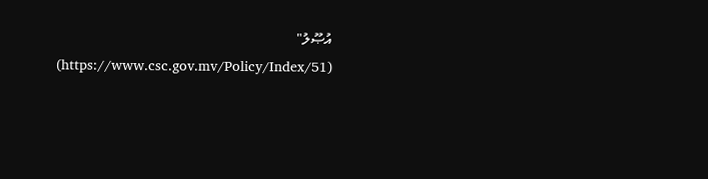އުޞޫލު" (https://www.csc.gov.mv/Policy/Index/51)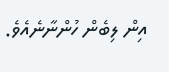އިން ލިބެން ހުންނާނެއެވެ.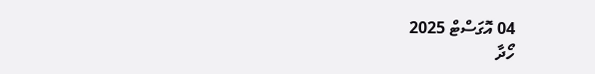04 އޮގަސްޓް 2025
ހޯދާ